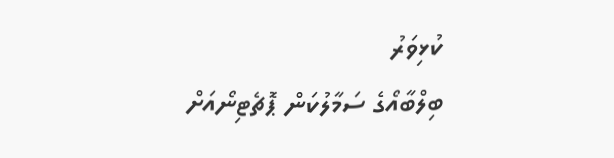ކުޅިވަރު
ބިލްބާއޯގެ ސަމާލުކަން ޕޮޗެޓިނޯއަށް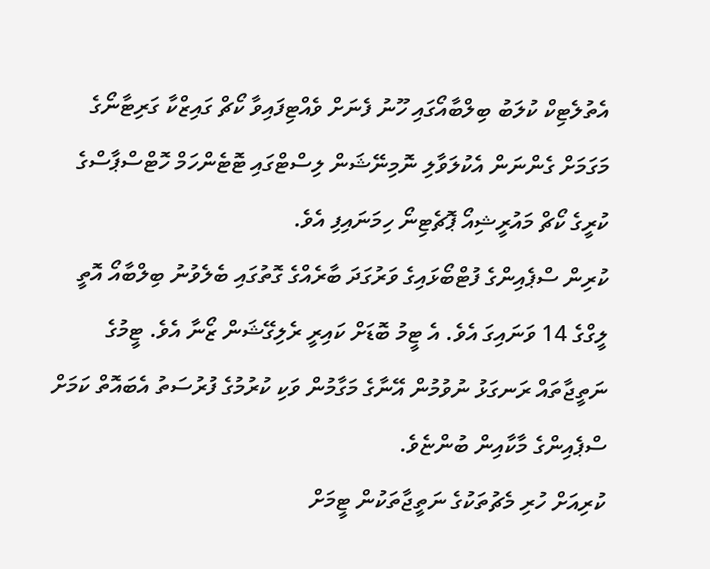އެތުލެޓިކް ކުލަބު ބިލްބާއޯގައި ހޫނު ފެނަށް ވެއްޓިފައިވާ ކޯޗް ގައިޒްކާ ގަރިޓާނޯގެ މަގަމަށް ގެންނަން އެކުލަވާލި ނޮމިނޭޝަން ލިސްޓްގައި ޓޮޓެންހަމް ހޮޓްސްޕާސްގެ ކުރީގެ ކޯޗް މައުރީޝިއޯ ޕޮޗެޓިނޯ ހިމަނައިފި އެވެ.
ކުރިން ސްޕެއިންގެ ފުޓްބޯޅައިގެ ވަރުގަދަ ބާރެއްގެ ގޮތުގައި ބެލެވުނު ބިލްބާއޯ އޮތީ ލީގްގެ 14 ވަނައިގަ އެވެ. އެ ޓީމު ބޮޑަށް ކައިރީ ރެލިގޭޝަން ޒޯނާ އެވެ. ޓީމުގެ ނަތީޖާތައް ރަނގަޅު ނުވުމުން އޭނާގެ މަގާމުން ވަކި ކުރުމުގެ ފުރުސަތު އެބައޮތް ކަމަށް ސްޕެއިންގެ މާކާއިން ބުންޏެވެ.
ކުރިއަށް ހުރި މެޗުތަކުގެ ނަތީޖާތަކުން ޓީމަށް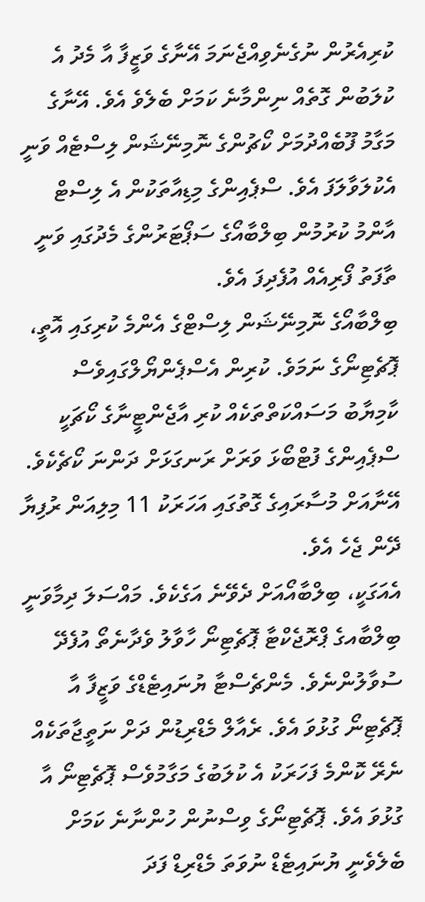ކުރިއެރުން ނުގެނެވިއްޖެނަމަ އޭނާގެ ވަޒީފާ އާ މެދު އެ ކުލަބުން ގޮތެއް ނިންމާނެ ކަމަށް ބެލެވެ އެވެ. އޭނާގެ މަގާމު ފޫބެއްދުމަށް ކޯޗުންގެ ނޮމިނޭޝަން ލިސްޓެއް ވަނީ އެކުލަވާލަފަ އެވެ. ސްޕެއިންގެ މިޑިއާތަކުން އެ ލިސްޓް އާންމު ކުރުމުން ބިލްބާއޯގެ ސަޕޯޓަރުންގެ މެދުގައި ވަނީ ތާފަތު ފޯރިއެއް އުފެދިފަ އެވެ.
ބިލްބާއޯގެ ނޮމިނޭޝަން ލިސްޓްގެ އެންމެ ކުރިގައި އޮތީ، ޕޮޗެޓިނޯގެ ނަމަވެ. ކުރިން އެސްޕެންޔޯލްގައިވެސް ކާމިޔާބު މަސައްކަތްތަކެއް ކުރި އާޖެންޓީނާގެ ކޯޗަކީ ސްޕެއިންގެ ފުޓްބޯޅަ ވަރަށް ރަނގަޅަށް ދަންނަ ކޯޗެކެވެ. އޭނާއަށް މުސާރައިގެ ގޮތުގައި އަހަރަކު 11 މިލިއަން ރުފިޔާ ދޭން ޖެހެ އެވެ.
އެއަގަކީ، ބިލްބާއޯއަށް ދެވޭނެ އަގެކެވެ. މައްސަލަ ދިމާވަނީ ބިލްބާއގެ ޕްރޮޖެކްޓާ ޕޮޗެޓިނޯ ހާވާލު ވެދާނެތޯ އުފެދޭ ސުވާލުންނެވެ. މެންޗެސްޓާ ޔުނައިޓެޑްގެ ވަޒީފާ އާ ޕޮޗެޓިނޯ ގުޅުވަ އެވެ. ރެއާލް މެޑްރިޑުން ދަށް ނަތީޖާތަކެއް ނެރޭ ކޮންމެ ފަހަރަކު އެ ކުލަބުގެ މަގާމުވެސް ޕޮޗެޓިނޯ އާ ގުޅުވަ އެވެ. ޕޮޗެޓިނޯގެ ވިސްނުން ހުންނާނެ ކަމަށް ބެލެވެނީ ޔުނައިޓެޑް ނުވަތަ މެޑްރިޑް ފަދަ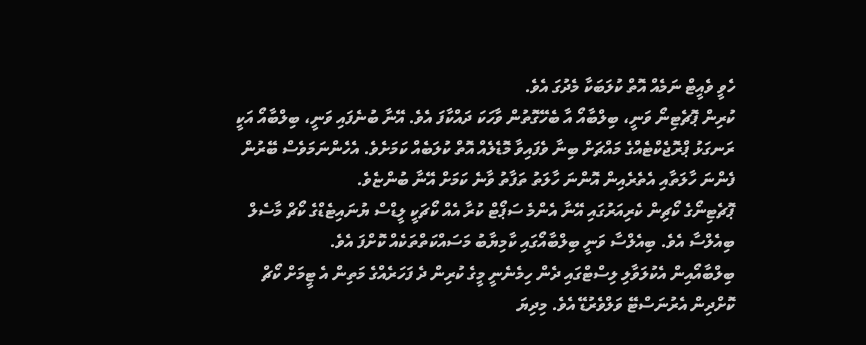ހެވީ ވެއީޓް ނަމެއް އޮތް ކުލަބަކާ މެދުގަ އެވެ.
ކުރިން ޕޮޗެޓިނޯ ވަނީ، ބިލްބާއޯ އާ ބެހޭގޮތުން ވާހަކަ ދައްކާފަ އެވެ. އޭނާ ބުނެފައި ވަނީ، ބިލްބާއޯ އަކީ ރަނގަޅު ޕްރޮޖެކްޓެއްގެ މައްޗަށް ބިނާ ވެފައިވާ މޮޑެލެއް އޮތް ކުލަބެއް ކަމަށެވެ. އެހެންނަމަވެސް ބޭރުން ފެންނަ ހާލަތާއި އެތެރެއިން އޮންނަ ހާލަތު ތަފާތު ވާނެ ކަމަށް އޭނާ ބުންޏެވެ.
ޕޮޗެޓިނޯގެ ކޯޗިން ކެރިއަރުގައި އޭނާ އެންމެ ސަޕޯޓް ކުރާ އެއް ކޯޗަކީ ލީޑްސް ޔުނައިޓެޑްގެ ކޯޗް މާސެލް ބިއެލްސާ އެވެ. ބިއެލްސާ ވަނީ ބިލްބާއޯގައި ކާމިޔާބު މަސައްކަތްތަކެއް ކޮށްފަ އެވެ.
ބިލްބާއޯއިން އެކުލަވާލި ލިސްޓްގައި ދެން ހިމެނެނީ މީގެ ކުރިން ދެ ފަހަރެއްގެ މަތިން އެ ޓީމަށް ކޯޗް ކޮށްދިން އެރުނަސްޓޭ ވަލްވެރުޑޭ އެވެ. މިދިޔަ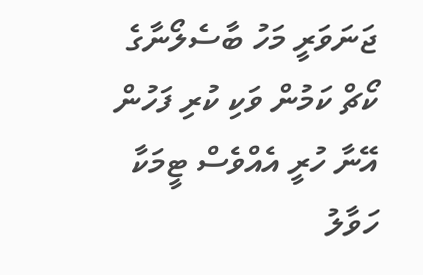ޖަނަވަރީ މަހު ބާސެލޯނާގެ ކޯޗް ކަމުން ވަކި ކުރި ފަހުން އޭނާ ހުރީ އެއްވެސް ޓީމަކާ ހަވާލު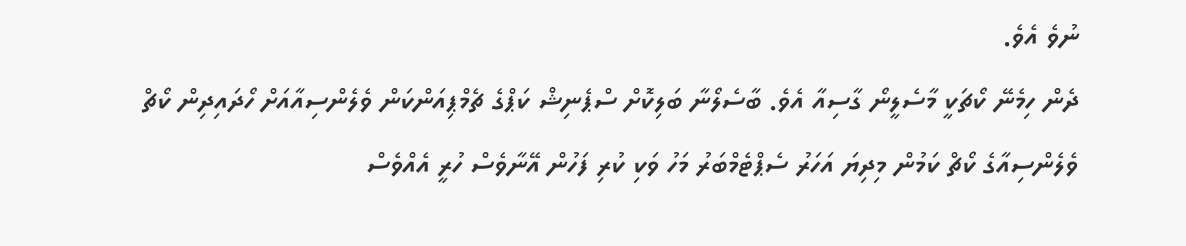ނުވެ އެވެ.
ދެން ހިމެނޭ ކޯޗަކީ މާސެލީނޯ ގާސިއާ އެވެ. ބާސެލޯނާ ބަލިކޮށް ސްޕެނިޝް ކަޕްގެ ޗެމްޕިއަންކަން ވެލެންސިއާއަށް ހޯދައިދިން ކޯޗް ވެލެންސިއާގެ ކޯޗް ކަމުން މިދިޔަ އަހަރު ސެޕްޓެމްބަރު މަހު ވަކި ކުރި ފަހުން އޭނާވެސް ހުރީ އެއްވެސް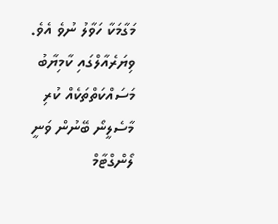މަގާމަކާ ހަވާލު ނުވެ އެވެ. ވިޔަރެއާލްގައި ކާމިޔާބު މަސައްކަތްތަކެއް ކުރި މާސެލީނޯ ބޭނުން ވަނީ ލޯންގްޓާމް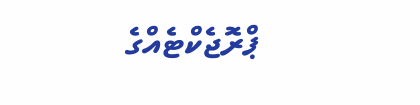ޕްރޮޖެކްޓެއްގެ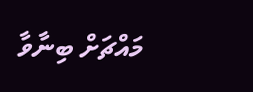މައްޗަށް ބިނާވާ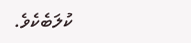ކުލަބެކެވެ.